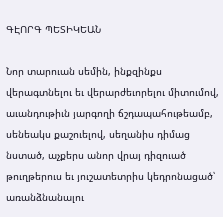ԳԷՈՐԳ ՊԵՏԻԿԵԱՆ

Նոր տարուան սեմին, ինքզինքս վերագտնելու եւ վերարժեւորելու միտումով, աւանդութիւն յարգողի ճշդապահութեամբ, սենեակս քաշուելով, սեղանիս դիմաց նստած, աչքերս անոր վրայ դիզուած թուղթերուս եւ յուշատետրիս կեդրոնացած՝ առանձնանալու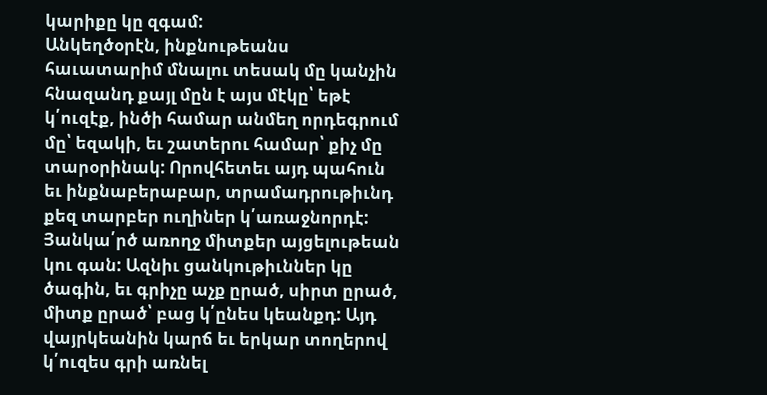կարիքը կը զգամ:
Անկեղծօրէն, ինքնութեանս հաւատարիմ մնալու տեսակ մը կանչին հնազանդ քայլ մըն է այս մէկը՝ եթէ կ՛ուզէք, ինծի համար անմեղ որդեգրում մը՝ եզակի, եւ շատերու համար՝ քիչ մը տարօրինակ: Որովհետեւ այդ պահուն եւ ինքնաբերաբար, տրամադրութիւնդ քեզ տարբեր ուղիներ կ՛առաջնորդէ: Յանկա՛րծ առողջ միտքեր այցելութեան կու գան: Ազնիւ ցանկութիւններ կը ծագին, եւ գրիչը աչք ըրած, սիրտ ըրած, միտք ըրած՝ բաց կ՛ընես կեանքդ: Այդ վայրկեանին կարճ եւ երկար տողերով կ՛ուզես գրի առնել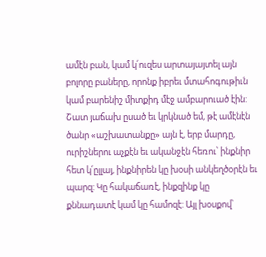ամէն բան, կամ կ՛ուզես արտայայտել այն բոլորը բաները, որոնք իբրեւ մտահոգութիւն կամ բարենիշ միտքիդ մէջ ամբարուած էին:
Շատ յաճախ ըսած եւ կրկնած եմ, թէ ամէնէն ծանր «աշխատանքը» այն է, երբ մարդը, ուրիշներու աչքէն եւ ականջէն հեռու՝ ինքնիր հետ կ՛ըլլայ, ինքնիրեն կը խօսի անկեղծօրէն եւ պարզ: Կը հակաճառէ, ինքզինք կը քննադատէ կամ կը համոզէ: Այլ խօսքով՝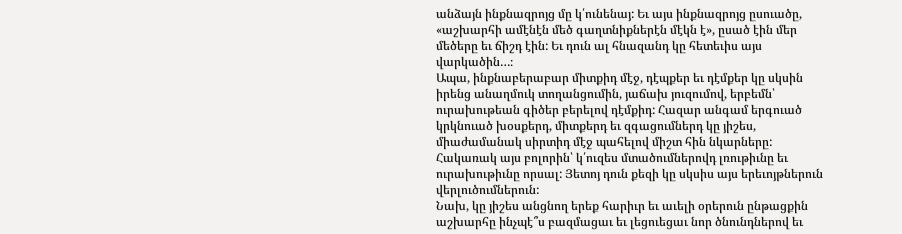անձայն ինքնազրոյց մը կ՛ունենայ: Եւ այս ինքնազրոյց ըսուածը, «աշխարհի ամէնէն մեծ գաղտնիքներէն մէկն է», ըսած էին մեր մեծերը եւ ճիշդ էին: Եւ դուն ալ հնազանդ կը հետեւիս այս վարկածին…։
Ապա, ինքնաբերաբար միտքիդ մէջ, դէպքեր եւ դէմքեր կը սկսին իրենց անաղմուկ տողանցումին, յաճախ յուզումով, երբեմն՝ ուրախութեան գիծեր բերելով դէմքիդ: Հազար անգամ երգուած կրկնուած խօսքերդ, միտքերդ եւ զգացումներդ կը յիշես, միաժամանակ սիրտիդ մէջ պահելով միշտ հին նկարները: Հակառակ այս բոլորին՝ կ՛ուզես մտածումներովդ լռութիւնը եւ ուրախութիւնը որսալ: Յետոյ դուն քեզի կը սկսիս այս երեւոյթներուն վերլուծումներուն:
Նախ, կը յիշես անցնող երեք հարիւր եւ աւելի օրերուն ընթացքին աշխարհը ինչպէ՞ս բազմացաւ եւ լեցուեցաւ նոր ծնունդներով եւ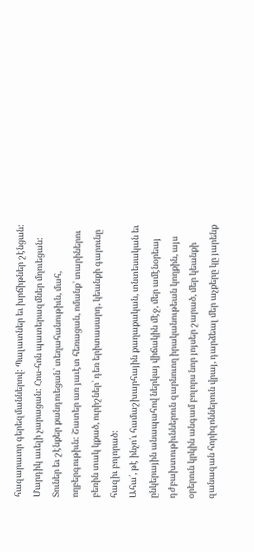հազարաւոր գերեզմաններով: Պալատներ եւ խրճիթներ շէնցան: Մարդիկ աւելի չարացան: Հոս-հոն պատերազմներ մղուեցան: Տուներ եւ շէնքեր քանդուեցան՝ տեղահանութիւն, մահ, ողբերգութիւն: Շատեր առ յաւէտ հեռացան, ոմանք՝ տարիներու բեռին տակ կքած, ուրիշներ՝ դեռ երիտասարդ, կեանքի գարունը հազիւ բոլորած:
Ահա՛, թէ ինչո՛ւ համաշխարհային քաղաքական, տնտեսական եւ ընկերային անապահով ներկայ վիճակին մէջ, մեր ամէնօրեայ դժբախտութիւններուն զարնուող իրականութեան կողքին, այս օրերուն կրկին անգամ բոլորս նոր յոյսեր շարած, մեր կեանքի զանազան հորիզոններուն վրայ, դարձեալ մեր աչքերը կը յարենք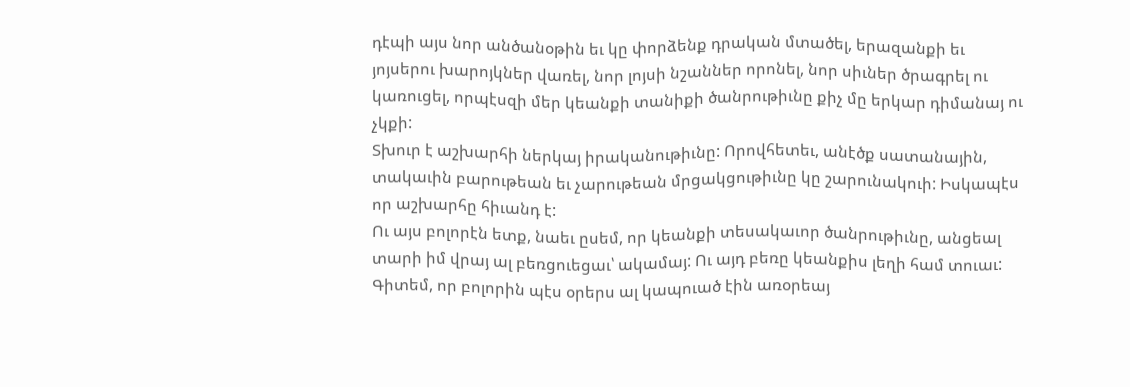դէպի այս նոր անծանօթին եւ կը փորձենք դրական մտածել, երազանքի եւ յոյսերու խարոյկներ վառել, նոր լոյսի նշաններ որոնել, նոր սիւներ ծրագրել ու կառուցել, որպէսզի մեր կեանքի տանիքի ծանրութիւնը քիչ մը երկար դիմանայ ու չկքի:
Տխուր է աշխարհի ներկայ իրականութիւնը: Որովհետեւ, անէծք սատանային, տակաւին բարութեան եւ չարութեան մրցակցութիւնը կը շարունակուի: Իսկապէս որ աշխարհը հիւանդ է:
Ու այս բոլորէն ետք, նաեւ ըսեմ, որ կեանքի տեսակաւոր ծանրութիւնը, անցեալ տարի իմ վրայ ալ բեռցուեցաւ՝ ակամայ: Ու այդ բեռը կեանքիս լեղի համ տուաւ: Գիտեմ, որ բոլորին պէս օրերս ալ կապուած էին առօրեայ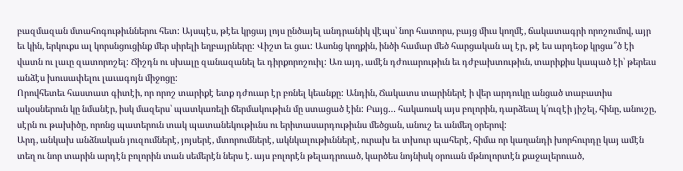բազմազան մտահոգութիւններու հետ: Այսպէս, թէեւ կրցայ լոյս ընծայել անդրանիկ վէպս՝ նոր հատորս, բայց միւս կողմէ, ճակատագրի որոշումով, այր եւ կին, երկուքս ալ կորսնցուցինք մեր սիրելի եղբայրները: Վիշտ եւ ցաւ: Ասոնց կողքին, ինծի համար մեծ հարցական ալ էր, թէ ես արդեօք կրցա՞ծ էի վատն ու լաւը զատորոշել: Ճիշդն ու սխալը զանազանել եւ դիրքորոշուիլ: Առ այդ, ամէն դժուարութիւն եւ դժբախտութիւն, տարիքիս կապած էի՝ թերեւս անձէս խուսափելու լաւագոյն միջոցը:
Որովհետեւ հաստատ գիտէի, որ որոշ տարիքէ ետք դժուար էր բռնել կեանքը: Անդին, Ճակատս տարիներէ ի վեր արդուկը անցած տաբատիս ակօսներուն կը նմանէր, իսկ մազերս՝ պատկառելի ճերմակութիւն մը ստացած էին: Բայց… հակառակ այս բոլորին, դարձեալ կ՛ուզէի յիշել, հինը, անուշը, սէրն ու թախիծը, որոնց պատերուն տակ պատանեկութիւնս ու երիտասարդութիւնս մեծցան, անուշ եւ անմեղ օրերով:
Արդ, անկախ անձնական յուզումներէ, յոյսերէ, մտորումներէ, ակնկալութիւններէ, ուրախ եւ տխուր պահերէ, հիմա որ կաղանդի խորհուրդը կայ ամէն տեղ ու նոր տարին արդէն բոլորին տան սեմերէն ներս է. այս բոլորէն թելադրուած, կարծես նոյնիսկ օրուան մթնոլորտէն քաջալերուած,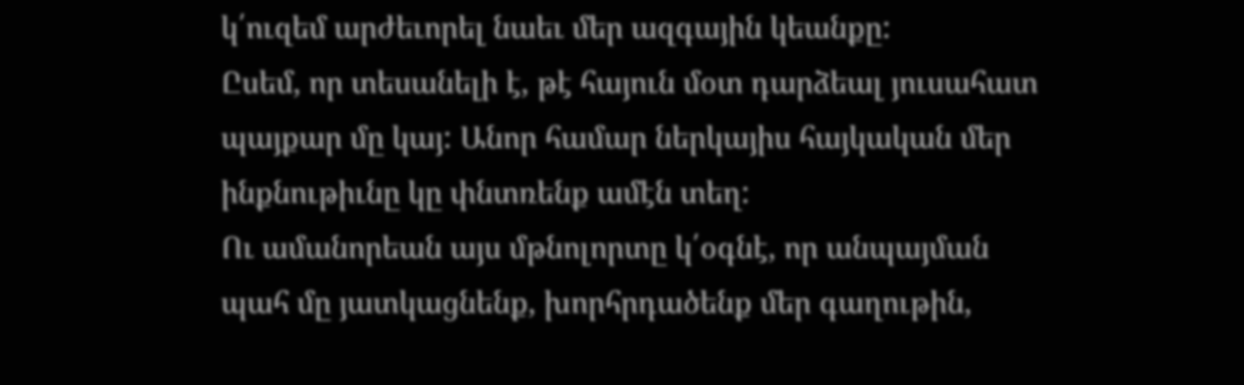կ՛ուզեմ արժեւորել նաեւ մեր ազգային կեանքը:
Ըսեմ, որ տեսանելի է, թէ հայուն մօտ դարձեալ յուսահատ պայքար մը կայ: Անոր համար ներկայիս հայկական մեր ինքնութիւնը կը փնտռենք ամէն տեղ:
Ու ամանորեան այս մթնոլորտը կ՛օգնէ, որ անպայման պահ մը յատկացնենք, խորհրդածենք մեր գաղութին,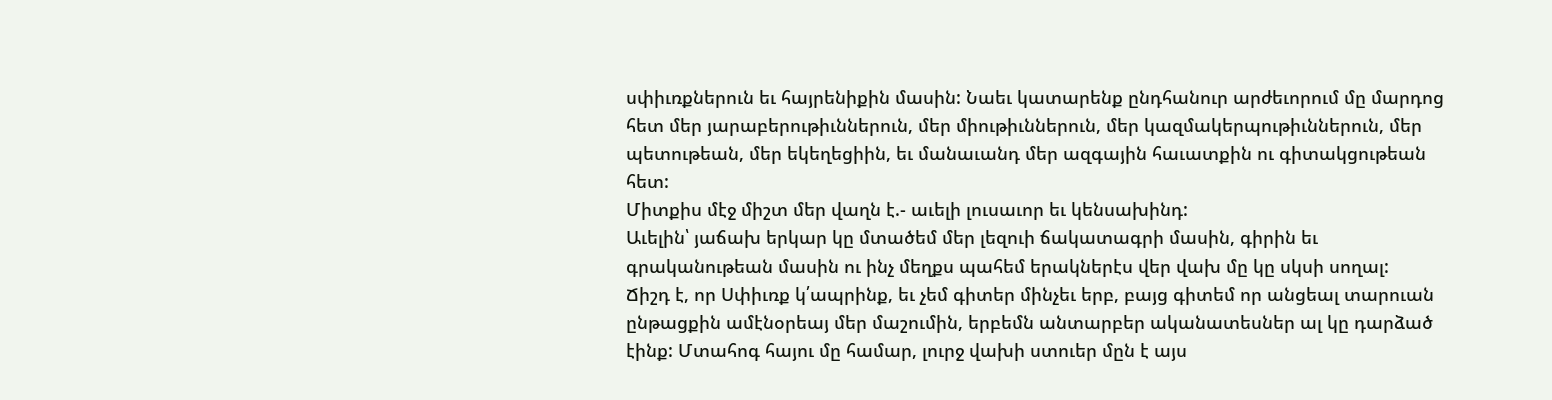սփիւռքներուն եւ հայրենիքին մասին: Նաեւ կատարենք ընդհանուր արժեւորում մը մարդոց հետ մեր յարաբերութիւններուն, մեր միութիւններուն, մեր կազմակերպութիւններուն, մեր պետութեան, մեր եկեղեցիին, եւ մանաւանդ մեր ազգային հաւատքին ու գիտակցութեան հետ:
Միտքիս մէջ միշտ մեր վաղն է.- աւելի լուսաւոր եւ կենսախինդ:
Աւելին՝ յաճախ երկար կը մտածեմ մեր լեզուի ճակատագրի մասին, գիրին եւ գրականութեան մասին ու ինչ մեղքս պահեմ երակներէս վեր վախ մը կը սկսի սողալ:
Ճիշդ է, որ Սփիւռք կ՛ապրինք, եւ չեմ գիտեր մինչեւ երբ, բայց գիտեմ որ անցեալ տարուան ընթացքին ամէնօրեայ մեր մաշումին, երբեմն անտարբեր ականատեսներ ալ կը դարձած էինք: Մտահոգ հայու մը համար, լուրջ վախի ստուեր մըն է այս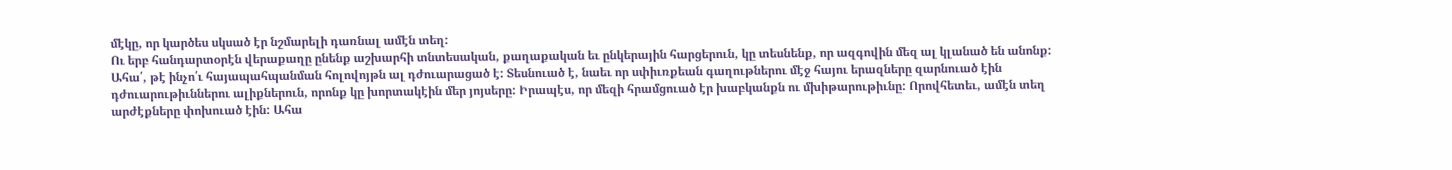մէկը, որ կարծես սկսած էր նշմարելի դառնալ ամէն տեղ:
Ու երբ հանդարտօրէն վերաքաղը ընենք աշխարհի տնտեսական, քաղաքական եւ ընկերային հարցերուն, կը տեսնենք, որ ազգովին մեզ ալ կլանած են անոնք: Ահա՛, թէ ինչո՛ւ հայապահպանման հոլովոյթն ալ դժուարացած է: Տեսնուած է, նաեւ որ սփիւռքեան գաղութներու մէջ հայու երազները զարնուած էին դժուարութիւններու ալիքներուն, որոնք կը խորտակէին մեր յոյսերը: Իրապէս, որ մեզի հրամցուած էր խաբկանքն ու մխիթարութիւնը: Որովհետեւ, ամէն տեղ արժէքները փոխուած էին: Ահա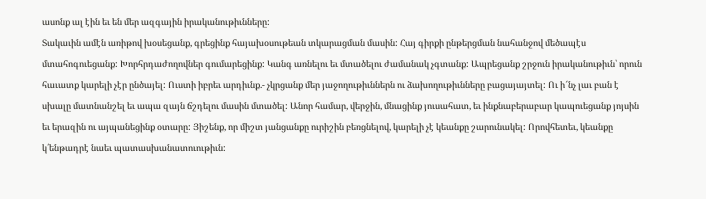ասոնք ալ էին եւ են մեր ազգային իրականութիւնները:
Տակաւին ամէն առիթով խօսեցանք, գրեցինք հայախօսութեան տկարացման մասին: Հայ գիրքի ընթերցման նահանջով մեծապէս մտահոգուեցանք: Խորհրդաժողովներ գումարեցինք: Կանգ առնելու եւ մտածելու ժամանակ չգտանք: Ապրեցանք շրջուն իրականութիւն՝ որուն հաւատք կարելի չէր ընծայել: Ուստի իբրեւ արդիւնք.- չկրցանք մեր յաջողութիւններն ու ձախողութիւնները բացայայտել: Ու ի՜նչ լաւ բան է սխալը մատնանշել եւ ապա զայն ճշդելու մասին մտածել: Անոր համար, վերջին, մնացինք յուսահատ, եւ ինքնաբերաբար կապուեցանք յոյսին եւ երազին ու այպանեցինք օտարը: Յիշենք, որ միշտ յանցանքը ուրիշին բեռցնելով, կարելի չէ կեանքը շարունակել: Որովհետեւ, կեանքը կ՛ենթադրէ նաեւ պատասխանատուութիւն: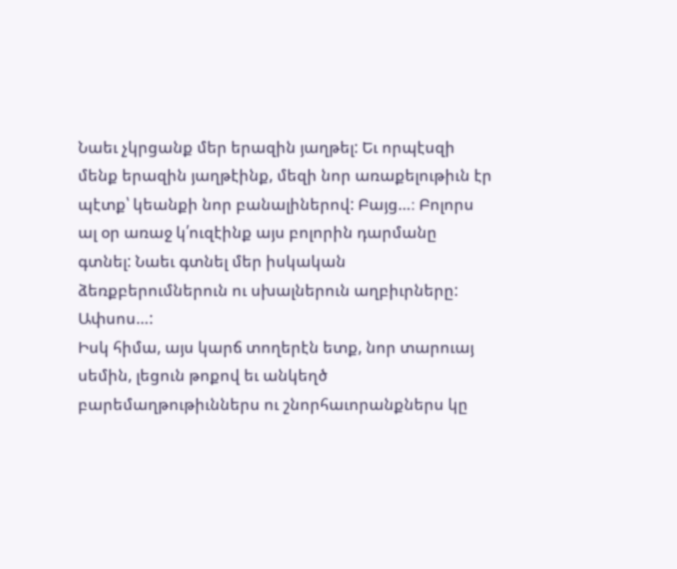Նաեւ չկրցանք մեր երազին յաղթել: Եւ որպէսզի մենք երազին յաղթէինք, մեզի նոր առաքելութիւն էր պէտք՝ կեանքի նոր բանալիներով: Բայց…։ Բոլորս ալ օր առաջ կ՛ուզէինք այս բոլորին դարմանը գտնել: Նաեւ գտնել մեր իսկական ձեռքբերումներուն ու սխալներուն աղբիւրները: Ափսոս…:
Իսկ հիմա, այս կարճ տողերէն ետք, նոր տարուայ սեմին, լեցուն թոքով եւ անկեղծ բարեմաղթութիւններս ու շնորհաւորանքներս կը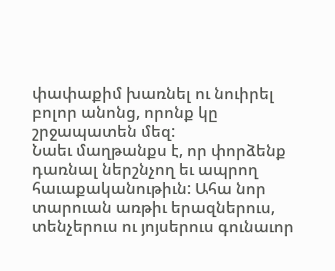փափաքիմ խառնել ու նուիրել բոլոր անոնց, որոնք կը շրջապատեն մեզ:
Նաեւ մաղթանքս է, որ փորձենք դառնալ ներշնչող եւ ապրող հաւաքականութիւն: Ահա նոր տարուան առթիւ երազներուս, տենչերուս ու յոյսերուս գունաւոր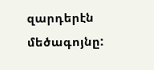զարդերէն մեծագոյնը: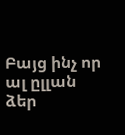Բայց ինչ որ ալ ըլլան ձեր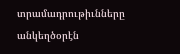տրամադրութիւնները անկեղծօրէն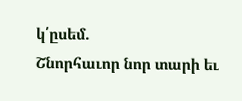կ՛ըսեմ.
Շնորհաւոր նոր տարի եւ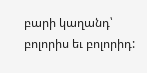բարի կաղանդ՝ բոլորիս եւ բոլորիդ: